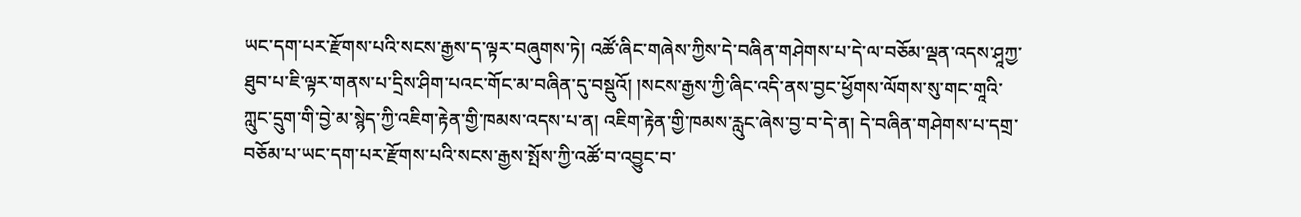ཡང་དག་པར་རྫོགས་པའི་སངས་རྒྱས་ད་ལྟར་བཞུགས་ཏེ། འཚོ་ཞིང་གཞེས་ཀྱིས་དེ་བཞིན་གཤེགས་པ་དེ་ལ་བཅོམ་ལྡན་འདས་ཤཱཀྱ་ཐུབ་པ་ཇི་ལྟར་གནས་པ་དྲིས་ཤིག་པའང་གོང་མ་བཞིན་དུ་བསྡུའོ། །སངས་རྒྱས་ཀྱི་ཞིང་འདི་ནས་བྱང་ཕྱོགས་ལོགས་སུ་གང་གཱའི་ཀླུང་དྲུག་གི་བྱེ་མ་སྙེད་ཀྱི་འཇིག་རྟེན་གྱི་ཁམས་འདས་པ་ན། འཇིག་རྟེན་གྱི་ཁམས་རླུང་ཞེས་བྱ་བ་དེ་ན། དེ་བཞིན་གཤེགས་པ་དགྲ་བཅོམ་པ་ཡང་དག་པར་རྫོགས་པའི་སངས་རྒྱས་སྤོས་ཀྱི་འཚོ་བ་འབྱུང་བ་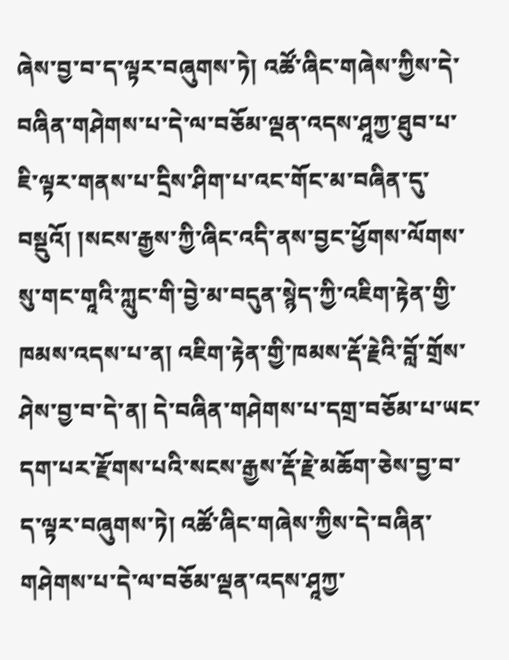ཞེས་བྱ་བ་ད་ལྟར་བཞུགས་ཏེ། འཚོ་ཞིང་གཞེས་ཀྱིས་དེ་བཞིན་གཤེགས་པ་དེ་ལ་བཅོམ་ལྡན་འདས་ཤཱཀྱ་ཐུབ་པ་ཇི་ལྟར་གནས་པ་དྲིས་ཤིག་པ་འང་གོང་མ་བཞིན་དུ་བསྡུའོ། །སངས་རྒྱས་ཀྱི་ཞིང་འདི་ནས་བྱང་ཕྱོགས་ལོགས་སུ་གང་གཱའི་ཀླུང་གི་བྱེ་མ་བདུན་སྙེད་ཀྱི་འཇིག་རྟེན་གྱི་ཁམས་འདས་པ་ན། འཇིག་རྟེན་གྱི་ཁམས་རྡོ་རྗེའི་བློ་གྲོས་ཤེས་བྱ་བ་དེ་ན། དེ་བཞིན་གཤེགས་པ་དགྲ་བཅོམ་པ་ཡང་དག་པར་རྫོགས་པའི་སངས་རྒྱས་རྡོ་རྗེ་མཆོག་ཅེས་བྱ་བ་ད་ལྟར་བཞུགས་ཏེ། འཚོ་ཞིང་གཞེས་ཀྱིས་དེ་བཞིན་གཤེགས་པ་དེ་ལ་བཅོམ་ལྡན་འདས་ཤཱཀྱ་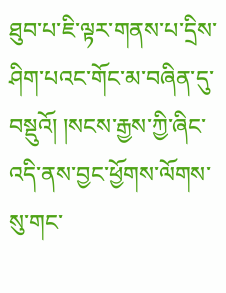ཐུབ་པ་ཇི་ལྟར་གནས་པ་དྲིས་ཤིག་པའང་གོང་མ་བཞིན་དུ་བསྡུའོ། །སངས་རྒྱས་ཀྱི་ཞིང་འདི་ནས་བྱང་ཕྱོགས་ལོགས་སུ་གང་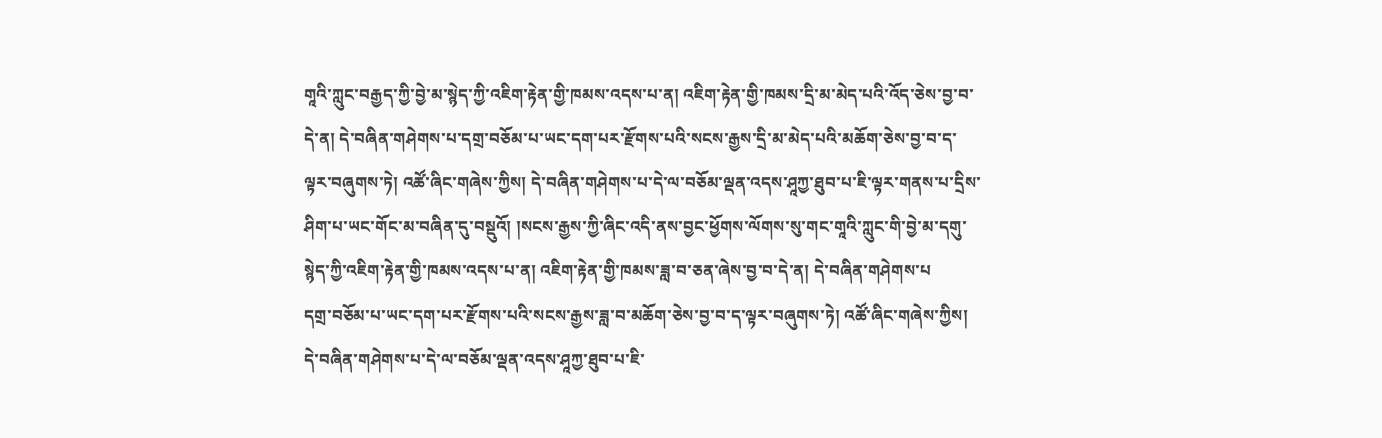གཱའི་ཀླུང་བརྒྱད་ཀྱི་བྱེ་མ་སྙེད་ཀྱི་འཇིག་རྟེན་གྱི་ཁམས་འདས་པ་ན། འཇིག་རྟེན་གྱི་ཁམས་དྲི་མ་མེད་པའི་འོད་ཅེས་བྱ་བ་དེ་ན། དེ་བཞིན་གཤེགས་པ་དགྲ་བཅོམ་པ་ཡང་དག་པར་རྫོགས་པའི་སངས་རྒྱས་དྲི་མ་མེད་པའི་མཆོག་ཅེས་བྱ་བ་ད་ལྟར་བཞུགས་ཏེ། འཚོ་ཞིང་གཞེས་ཀྱིས། དེ་བཞིན་གཤེགས་པ་དེ་ལ་བཅོམ་ལྡན་འདས་ཤཱཀྱ་ཐུབ་པ་ཇི་ལྟར་གནས་པ་དྲིས་ཤིག་པ་ཡང་གོང་མ་བཞིན་དུ་བསྡུའོ། །སངས་རྒྱས་ཀྱི་ཞིང་འདི་ནས་བྱང་ཕྱོགས་ལོགས་སུ་གང་གཱའི་ཀླུང་གི་བྱེ་མ་དགུ་སྙེད་ཀྱི་འཇིག་རྟེན་གྱི་ཁམས་འདས་པ་ན། འཇིག་རྟེན་གྱི་ཁམས་ཟླ་བ་ཅན་ཞེས་བྱ་བ་དེ་ན། དེ་བཞིན་གཤེགས་པ
དགྲ་བཅོམ་པ་ཡང་དག་པར་རྫོགས་པའི་སངས་རྒྱས་ཟླ་བ་མཆོག་ཅེས་བྱ་བ་ད་ལྟར་བཞུགས་ཏེ། འཚོ་ཞིང་གཞེས་ཀྱིས། དེ་བཞིན་གཤེགས་པ་དེ་ལ་བཅོམ་ལྡན་འདས་ཤཱཀྱ་ཐུབ་པ་ཇི་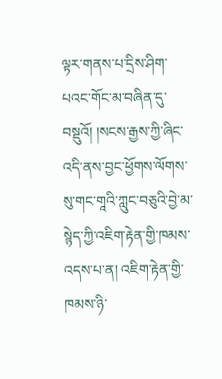ལྟར་གནས་པ་དྲིས་ཤིག་པའང་གོང་མ་བཞིན་དུ་བསྡུའོ། །སངས་རྒྱས་ཀྱི་ཞིང་འདི་ནས་བྱང་ཕྱོགས་ལོགས་སུ་གང་གཱའི་ཀླུང་བཅུའི་བྱེ་མ་སྙེད་ཀྱི་འཇིག་རྟེན་གྱི་ཁམས་འདས་པ་ན། འཇིག་རྟེན་གྱི་ཁམས་ཉི་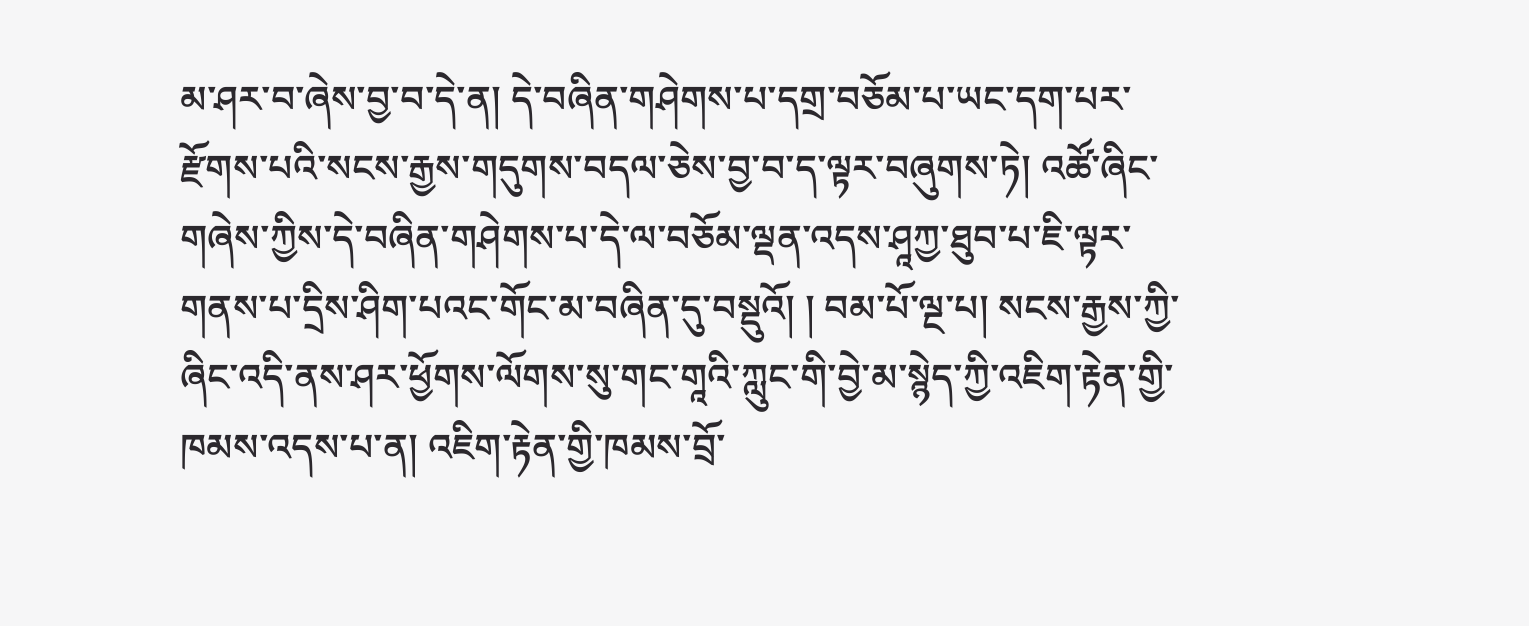མ་ཤར་བ་ཞེས་བྱ་བ་དེ་ན། དེ་བཞིན་གཤེགས་པ་དགྲ་བཅོམ་པ་ཡང་དག་པར་རྫོགས་པའི་སངས་རྒྱས་གདུགས་བདལ་ཅེས་བྱ་བ་ད་ལྟར་བཞུགས་ཏེ། འཚོ་ཞིང་གཞེས་ཀྱིས་དེ་བཞིན་གཤེགས་པ་དེ་ལ་བཅོམ་ལྡན་འདས་ཤཱཀྱ་ཐུབ་པ་ཇི་ལྟར་གནས་པ་དྲིས་ཤིག་པའང་གོང་མ་བཞིན་དུ་བསྡུའོ། ། བམ་པོ་ལྔ་པ། སངས་རྒྱས་ཀྱི་ཞིང་འདི་ནས་ཤར་ཕྱོགས་ལོགས་སུ་གང་གཱའི་ཀླུང་གི་བྱེ་མ་སྙེད་ཀྱི་འཇིག་རྟེན་གྱི་ཁམས་འདས་པ་ན། འཇིག་རྟེན་གྱི་ཁམས་བྲོ་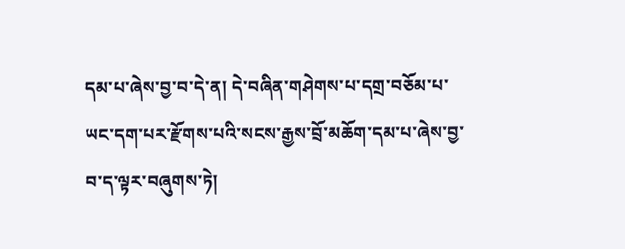དམ་པ་ཞེས་བྱ་བ་དེ་ན། དེ་བཞིན་གཤེགས་པ་དགྲ་བཅོམ་པ་ཡང་དག་པར་རྫོགས་པའི་སངས་རྒྱས་བྲོ་མཆོག་དམ་པ་ཞེས་བྱ་བ་ད་ལྟར་བཞུགས་ཏེ།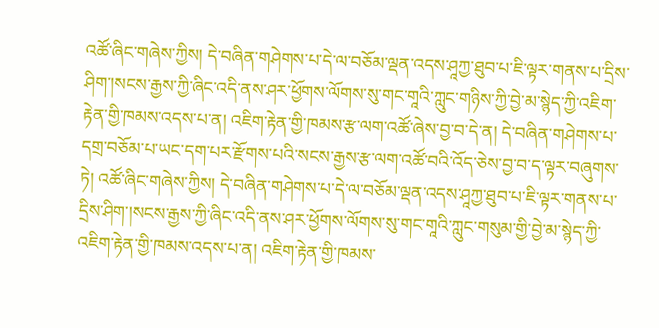འཚོ་ཞིང་གཞེས་ཀྱིས། དེ་བཞིན་གཤེགས་པ་དེ་ལ་བཅོམ་ལྡན་འདས་ཤཱཀྱ་ཐུབ་པ་ཇི་ལྟར་གནས་པ་དྲིས་ཤིག་།སངས་རྒྱས་ཀྱི་ཞིང་འདི་ནས་ཤར་ཕྱོགས་ལོགས་སུ་གང་གཱའི་ཀླུང་གཉིས་ཀྱི་བྱེ་མ་སྙེད་ཀྱི་འཇིག་རྟེན་གྱི་ཁམས་འདས་པ་ན། འཇིག་རྟེན་གྱི་ཁམས་རྩ་ལག་འཚོ་ཞེས་བྱ་བ་དེ་ན། དེ་བཞིན་གཤེགས་པ་དགྲ་བཅོམ་པ་ཡང་དག་པར་རྫོགས་པའི་སངས་རྒྱས་རྩ་ལག་འཚོ་བའི་འོད་ཅེས་བྱ་བ་ད་ལྟར་བཞུགས་ཏེ། འཚོ་ཞིང་གཞེས་ཀྱིས། དེ་བཞིན་གཤེགས་པ་དེ་ལ་བཅོམ་ལྡན་འདས་ཤཱཀྱ་ཐུབ་པ་ཇི་ལྟར་གནས་པ་དྲིས་ཤིག་།སངས་རྒྱས་ཀྱི་ཞིང་འདི་ནས་ཤར་ཕྱོགས་ལོགས་སུ་གང་གཱའི་ཀླུང་གསུམ་གྱི་བྱེ་མ་སྙེད་ཀྱི་འཇིག་རྟེན་གྱི་ཁམས་འདས་པ་ན། འཇིག་རྟེན་གྱི་ཁམས་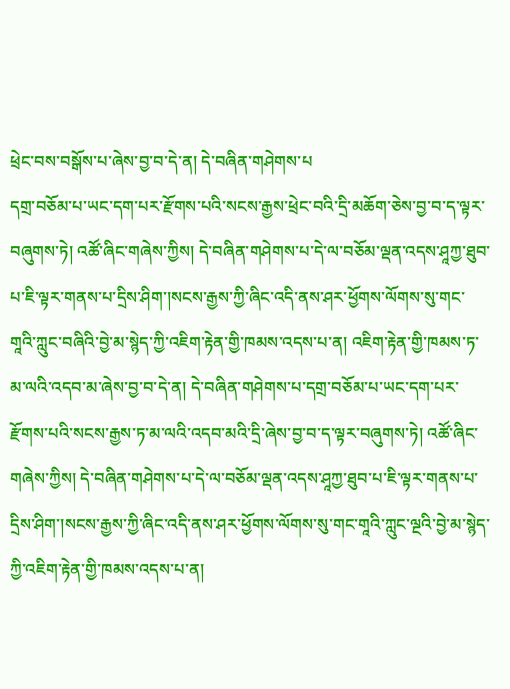ཕྲེང་བས་བསྒོས་པ་ཞེས་བྱ་བ་དེ་ན། དེ་བཞིན་གཤེགས་པ
དགྲ་བཅོམ་པ་ཡང་དག་པར་རྫོགས་པའི་སངས་རྒྱས་ཕྲེང་བའི་དྲི་མཆོག་ཅེས་བྱ་བ་ད་ལྟར་བཞུགས་ཏེ། འཚོ་ཞིང་གཞེས་ཀྱིས། དེ་བཞིན་གཤེགས་པ་དེ་ལ་བཅོམ་ལྡན་འདས་ཤཱཀྱ་ཐུབ་པ་ཇི་ལྟར་གནས་པ་དྲིས་ཤིག་།སངས་རྒྱས་ཀྱི་ཞིང་འདི་ནས་ཤར་ཕྱོགས་ལོགས་སུ་གང་གཱའི་ཀླུང་བཞིའི་བྱེ་མ་སྙེད་ཀྱི་འཇིག་རྟེན་གྱི་ཁམས་འདས་པ་ན། འཇིག་རྟེན་གྱི་ཁམས་ཏ་མ་ལའི་འདབ་མ་ཞེས་བྱ་བ་དེ་ན། དེ་བཞིན་གཤེགས་པ་དགྲ་བཅོམ་པ་ཡང་དག་པར་རྫོགས་པའི་སངས་རྒྱས་ཏ་མ་ལའི་འདབ་མའི་དྲི་ཞེས་བྱ་བ་ད་ལྟར་བཞུགས་ཏེ། འཚོ་ཞིང་གཞེས་ཀྱིས། དེ་བཞིན་གཤེགས་པ་དེ་ལ་བཅོམ་ལྡན་འདས་ཤཱཀྱ་ཐུབ་པ་ཇི་ལྟར་གནས་པ་དྲིས་ཤིག་།སངས་རྒྱས་ཀྱི་ཞིང་འདི་ནས་ཤར་ཕྱོགས་ལོགས་སུ་གང་གཱའི་ཀླུང་ལྔའི་བྱེ་མ་སྙེད་ཀྱི་འཇིག་རྟེན་གྱི་ཁམས་འདས་པ་ན།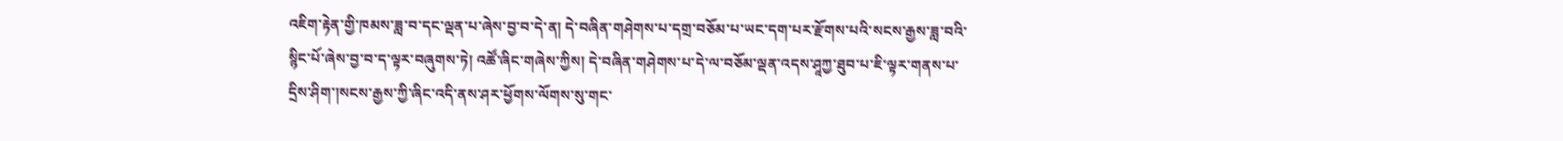འཇིག་རྟེན་གྱི་ཁམས་ཟླ་བ་དང་ལྡན་པ་ཞེས་བྱ་བ་དེ་ན། དེ་བཞིན་གཤེགས་པ་དགྲ་བཅོམ་པ་ཡང་དག་པར་རྫོགས་པའི་སངས་རྒྱས་ཟླ་བའི་སྙིང་པོ་ཞེས་བྱ་བ་ད་ལྟར་བཞུགས་ཏེ། འཚོ་ཞིང་གཞེས་ཀྱིས། དེ་བཞིན་གཤེགས་པ་དེ་ལ་བཅོམ་ལྡན་འདས་ཤཱཀྱ་ཐུབ་པ་ཇི་ལྟར་གནས་པ་དྲིས་ཤིག་།སངས་རྒྱས་ཀྱི་ཞིང་འདི་ནས་ཤར་ཕྱོགས་ལོགས་སུ་གང་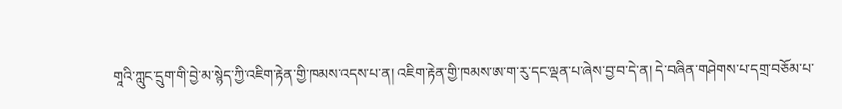གཱའི་ཀླུང་དྲུག་གི་བྱེ་མ་སྙེད་ཀྱི་འཇིག་རྟེན་གྱི་ཁམས་འདས་པ་ན། འཇིག་རྟེན་གྱི་ཁམས་ཨ་ག་རུ་དང་ལྡན་པ་ཞེས་བྱ་བ་དེ་ན། དེ་བཞིན་གཤེགས་པ་དགྲ་བཅོམ་པ་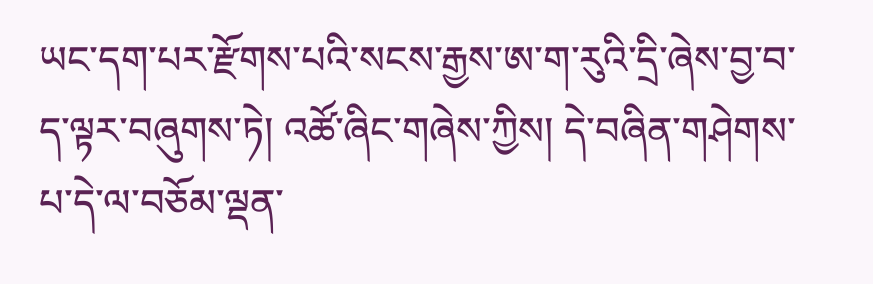ཡང་དག་པར་རྫོགས་པའི་སངས་རྒྱས་ཨ་ག་རུའི་དྲི་ཞེས་བྱ་བ་ད་ལྟར་བཞུགས་ཏེ། འཚོ་ཞིང་གཞེས་ཀྱིས། དེ་བཞིན་གཤེགས་པ་དེ་ལ་བཅོམ་ལྡན་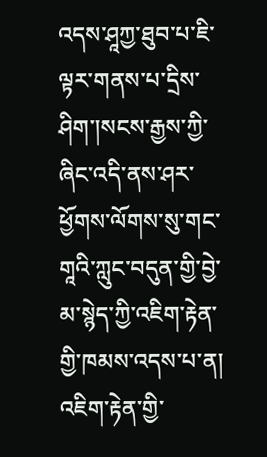འདས་ཤཱཀྱ་ཐུབ་པ་ཇི་ལྟར་གནས་པ་དྲིས་ཤིག་།སངས་རྒྱས་ཀྱི་ཞིང་འདི་ནས་ཤར་ཕྱོགས་ལོགས་སུ་གང་གཱའི་ཀླུང་བདུན་གྱི་བྱེ་མ་སྙེད་ཀྱི་འཇིག་རྟེན་གྱི་ཁམས་འདས་པ་ན། འཇིག་རྟེན་གྱི་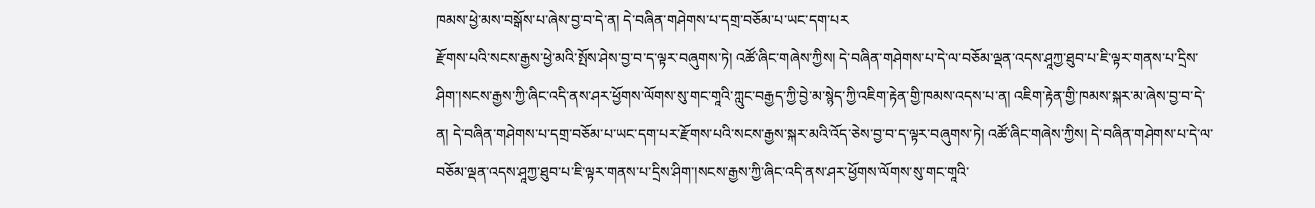ཁམས་ཕྱེ་མས་བསྒོས་པ་ཞེས་བྱ་བ་དེ་ན། དེ་བཞིན་གཤེགས་པ་དགྲ་བཅོམ་པ་ཡང་དག་པར
རྫོགས་པའི་སངས་རྒྱས་ཕྱེ་མའི་སྤོས་ཤེས་བྱ་བ་ད་ལྟར་བཞུགས་ཏེ། འཚོ་ཞིང་གཞེས་ཀྱིས། དེ་བཞིན་གཤེགས་པ་དེ་ལ་བཅོམ་ལྡན་འདས་ཤཱཀྱ་ཐུབ་པ་ཇི་ལྟར་གནས་པ་དྲིས་ཤིག་།སངས་རྒྱས་ཀྱི་ཞིང་འདི་ནས་ཤར་ཕྱོགས་ལོགས་སུ་གང་གཱའི་ཀླུང་བརྒྱད་ཀྱི་བྱེ་མ་སྙེད་ཀྱི་འཇིག་རྟེན་གྱི་ཁམས་འདས་པ་ན། འཇིག་རྟེན་གྱི་ཁམས་སྐར་མ་ཞེས་བྱ་བ་དེ་ན། དེ་བཞིན་གཤེགས་པ་དགྲ་བཅོམ་པ་ཡང་དག་པར་རྫོགས་པའི་སངས་རྒྱས་སྐར་མའི་འོད་ཅེས་བྱ་བ་ད་ལྟར་བཞུགས་ཏེ། འཚོ་ཞིང་གཞེས་ཀྱིས། དེ་བཞིན་གཤེགས་པ་དེ་ལ་བཅོམ་ལྡན་འདས་ཤཱཀྱ་ཐུབ་པ་ཇི་ལྟར་གནས་པ་དྲིས་ཤིག་།སངས་རྒྱས་ཀྱི་ཞིང་འདི་ནས་ཤར་ཕྱོགས་ལོགས་སུ་གང་གཱའི་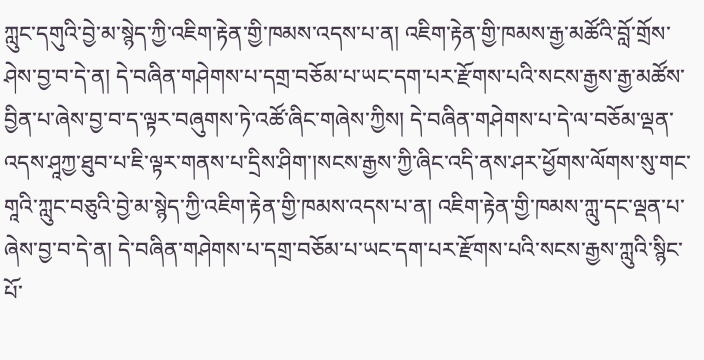ཀླུང་དགུའི་བྱེ་མ་སྙེད་ཀྱི་འཇིག་རྟེན་གྱི་ཁམས་འདས་པ་ན། འཇིག་རྟེན་གྱི་ཁམས་རྒྱ་མཚོའི་བློ་གྲོས་ཤེས་བྱ་བ་དེ་ན། དེ་བཞིན་གཤེགས་པ་དགྲ་བཅོམ་པ་ཡང་དག་པར་རྫོགས་པའི་སངས་རྒྱས་རྒྱ་མཚོས་བྱིན་པ་ཞེས་བྱ་བ་ད་ལྟར་བཞུགས་ཏེ་འཚོ་ཞིང་གཞེས་ཀྱིས། དེ་བཞིན་གཤེགས་པ་དེ་ལ་བཅོམ་ལྡན་འདས་ཤཱཀྱ་ཐུབ་པ་ཇི་ལྟར་གནས་པ་དྲིས་ཤིག་།སངས་རྒྱས་ཀྱི་ཞིང་འདི་ནས་ཤར་ཕྱོགས་ལོགས་སུ་གང་གཱའི་ཀླུང་བཅུའི་བྱེ་མ་སྙེད་ཀྱི་འཇིག་རྟེན་གྱི་ཁམས་འདས་པ་ན། འཇིག་རྟེན་གྱི་ཁམས་ཀླུ་དང་ལྡན་པ་ཞེས་བྱ་བ་དེ་ན། དེ་བཞིན་གཤེགས་པ་དགྲ་བཅོམ་པ་ཡང་དག་པར་རྫོགས་པའི་སངས་རྒྱས་ཀླུའི་སྙིང་པོ་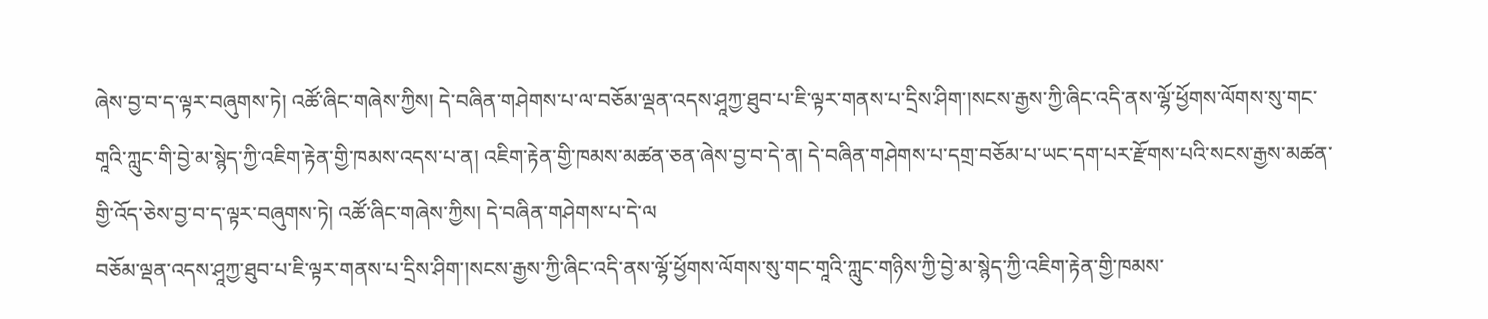ཞེས་བྱ་བ་ད་ལྟར་བཞུགས་ཏེ། འཚོ་ཞིང་གཞེས་ཀྱིས། དེ་བཞིན་གཤེགས་པ་ལ་བཅོམ་ལྡན་འདས་ཤཱཀྱ་ཐུབ་པ་ཇི་ལྟར་གནས་པ་དྲིས་ཤིག་།སངས་རྒྱས་ཀྱི་ཞིང་འདི་ནས་ལྷོ་ཕྱོགས་ལོགས་སུ་གང་གཱའི་ཀླུང་གི་བྱེ་མ་སྙེད་ཀྱི་འཇིག་རྟེན་གྱི་ཁམས་འདས་པ་ན། འཇིག་རྟེན་གྱི་ཁམས་མཚན་ཅན་ཞེས་བྱ་བ་དེ་ན། དེ་བཞིན་གཤེགས་པ་དགྲ་བཅོམ་པ་ཡང་དག་པར་རྫོགས་པའི་སངས་རྒྱས་མཚན་གྱི་འོད་ཅེས་བྱ་བ་ད་ལྟར་བཞུགས་ཏེ། འཚོ་ཞིང་གཞེས་ཀྱིས། དེ་བཞིན་གཤེགས་པ་དེ་ལ
བཅོམ་ལྡན་འདས་ཤཱཀྱ་ཐུབ་པ་ཇི་ལྟར་གནས་པ་དྲིས་ཤིག་།སངས་རྒྱས་ཀྱི་ཞིང་འདི་ནས་ལྷོ་ཕྱོགས་ལོགས་སུ་གང་གཱའི་ཀླུང་གཉིས་ཀྱི་བྱེ་མ་སྙེད་ཀྱི་འཇིག་རྟེན་གྱི་ཁམས་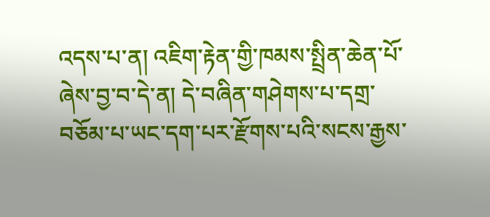འདས་པ་ན། འཇིག་རྟེན་གྱི་ཁམས་སྤྲིན་ཆེན་པོ་ཞེས་བྱ་བ་དེ་ན། དེ་བཞིན་གཤེགས་པ་དགྲ་བཅོམ་པ་ཡང་དག་པར་རྫོགས་པའི་སངས་རྒྱས་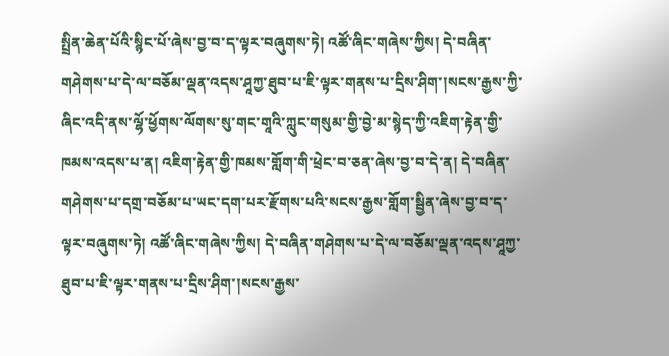སྤྲིན་ཆེན་པོའི་སྙིང་པོ་ཞེས་བྱ་བ་ད་ལྟར་བཞུགས་ཏེ། འཚོ་ཞིང་གཞེས་ཀྱིས། དེ་བཞིན་གཤེགས་པ་དེ་ལ་བཅོམ་ལྡན་འདས་ཤཱཀྱ་ཐུབ་པ་ཇི་ལྟར་གནས་པ་དྲིས་ཤིག་།སངས་རྒྱས་ཀྱི་ཞིང་འདི་ནས་ལྷོ་ཕྱོགས་ལོགས་སུ་གང་གཱའི་ཀླུང་གསུམ་གྱི་བྱེ་མ་སྙེད་ཀྱི་འཇིག་རྟེན་གྱི་ཁམས་འདས་པ་ན། འཇིག་རྟེན་གྱི་ཁམས་གློག་གི་ཕྲེང་བ་ཅན་ཞེས་བྱ་བ་དེ་ན། དེ་བཞིན་གཤེགས་པ་དགྲ་བཅོམ་པ་ཡང་དག་པར་རྫོགས་པའི་སངས་རྒྱས་གློག་སྦྱིན་ཞེས་བྱ་བ་ད་ལྟར་བཞུགས་ཏེ། འཚོ་ཞིང་གཞེས་ཀྱིས། དེ་བཞིན་གཤེགས་པ་དེ་ལ་བཅོམ་ལྡན་འདས་ཤཱཀྱ་ཐུབ་པ་ཇི་ལྟར་གནས་པ་དྲིས་ཤིག་།སངས་རྒྱས་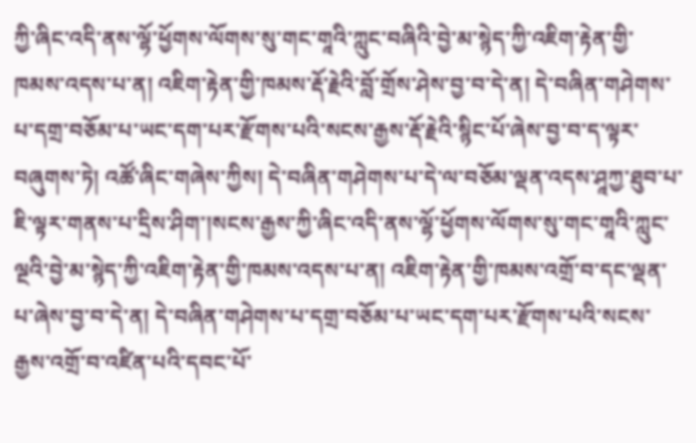ཀྱི་ཞིང་འདི་ནས་ལྷོ་ཕྱོགས་ལོགས་སུ་གང་གཱའི་ཀླུང་བཞིའི་བྱེ་མ་སྙེད་ཀྱི་འཇིག་རྟེན་གྱི་ཁམས་འདས་པ་ན། འཇིག་རྟེན་གྱི་ཁམས་རྡོ་རྗེའི་བློ་གྲོས་ཤེས་བྱ་བ་དེ་ན། དེ་བཞིན་གཤེགས་པ་དགྲ་བཅོམ་པ་ཡང་དག་པར་རྫོགས་པའི་སངས་རྒྱས་རྡོ་རྗེའི་སྙིང་པོ་ཞེས་བྱ་བ་ད་ལྟར་བཞུགས་ཏེ། འཚོ་ཞིང་གཞེས་ཀྱིས། དེ་བཞིན་གཤེགས་པ་དེ་ལ་བཅོམ་ལྡན་འདས་ཤཱཀྱ་ཐུབ་པ་ཇི་ལྟར་གནས་པ་དྲིས་ཤིག་།སངས་རྒྱས་ཀྱི་ཞིང་འདི་ནས་ལྷོ་ཕྱོགས་ལོགས་སུ་གང་གཱའི་ཀླུང་ལྔའི་བྱེ་མ་སྙེད་ཀྱི་འཇིག་རྟེན་གྱི་ཁམས་འདས་པ་ན། འཇིག་རྟེན་གྱི་ཁམས་འགྲོ་བ་དང་ལྡན་པ་ཞེས་བྱ་བ་དེ་ན། དེ་བཞིན་གཤེགས་པ་དགྲ་བཅོམ་པ་ཡང་དག་པར་རྫོགས་པའི་སངས་རྒྱས་འགྲོ་བ་འཛིན་པའི་དབང་པོ་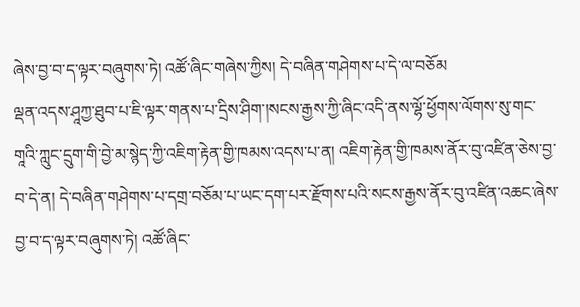ཞེས་བྱ་བ་ད་ལྟར་བཞུགས་ཏེ། འཚོ་ཞིང་གཞེས་ཀྱིས། དེ་བཞིན་གཤེགས་པ་དེ་ལ་བཅོམ
ལྡན་འདས་ཤཱཀྱ་ཐུབ་པ་ཇི་ལྟར་གནས་པ་དྲིས་ཤིག་།སངས་རྒྱས་ཀྱི་ཞིང་འདི་ནས་ལྷོ་ཕྱོགས་ལོགས་སུ་གང་གཱའི་ཀླུང་དྲུག་གི་བྱེ་མ་སྙེད་ཀྱི་འཇིག་རྟེན་གྱི་ཁམས་འདས་པ་ན། འཇིག་རྟེན་གྱི་ཁམས་ནོར་བུ་འཛིན་ཅེས་བྱ་བ་དེ་ན། དེ་བཞིན་གཤེགས་པ་དགྲ་བཅོམ་པ་ཡང་དག་པར་རྫོགས་པའི་སངས་རྒྱས་ནོར་བུ་འཛིན་འཆང་ཞེས་བྱ་བ་ད་ལྟར་བཞུགས་ཏེ། འཚོ་ཞིང་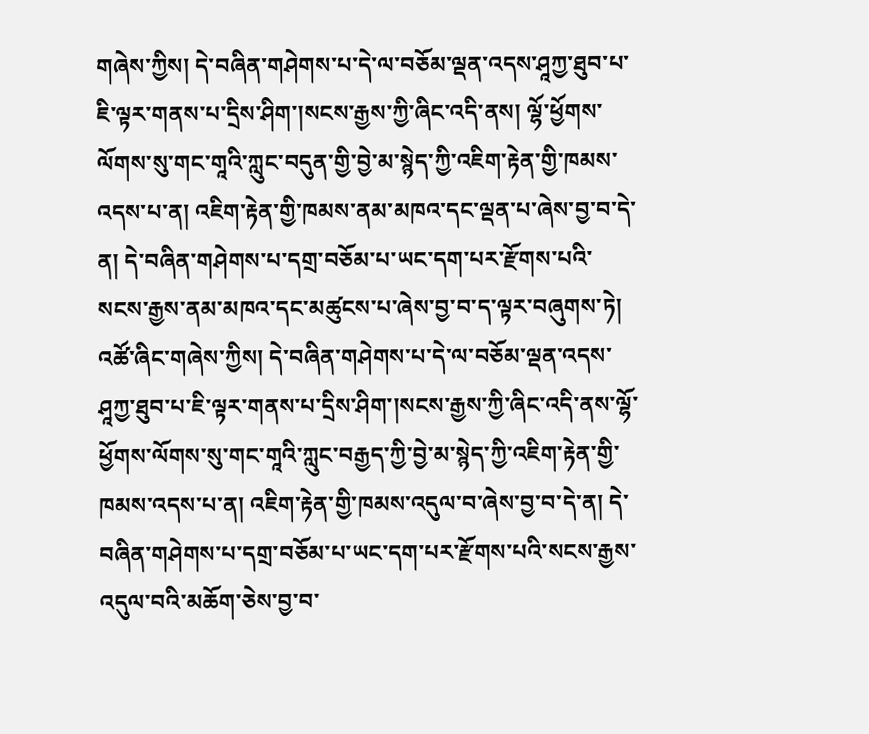གཞེས་ཀྱིས། དེ་བཞིན་གཤེགས་པ་དེ་ལ་བཅོམ་ལྡན་འདས་ཤཱཀྱ་ཐུབ་པ་ཇི་ལྟར་གནས་པ་དྲིས་ཤིག་།སངས་རྒྱས་ཀྱི་ཞིང་འདི་ནས། ལྷོ་ཕྱོགས་ལོགས་སུ་གང་གཱའི་ཀླུང་བདུན་གྱི་བྱེ་མ་སྙེད་ཀྱི་འཇིག་རྟེན་གྱི་ཁམས་འདས་པ་ན། འཇིག་རྟེན་གྱི་ཁམས་ནམ་མཁའ་དང་ལྡན་པ་ཞེས་བྱ་བ་དེ་ན། དེ་བཞིན་གཤེགས་པ་དགྲ་བཅོམ་པ་ཡང་དག་པར་རྫོགས་པའི་སངས་རྒྱས་ནམ་མཁའ་དང་མཚུངས་པ་ཞེས་བྱ་བ་ད་ལྟར་བཞུགས་ཏེ། འཚོ་ཞིང་གཞེས་ཀྱིས། དེ་བཞིན་གཤེགས་པ་དེ་ལ་བཅོམ་ལྡན་འདས་ཤཱཀྱ་ཐུབ་པ་ཇི་ལྟར་གནས་པ་དྲིས་ཤིག་།སངས་རྒྱས་ཀྱི་ཞིང་འདི་ནས་ལྷོ་ཕྱོགས་ལོགས་སུ་གང་གཱའི་ཀླུང་བརྒྱད་ཀྱི་བྱེ་མ་སྙེད་ཀྱི་འཇིག་རྟེན་གྱི་ཁམས་འདས་པ་ན། འཇིག་རྟེན་གྱི་ཁམས་འདུལ་བ་ཞེས་བྱ་བ་དེ་ན། དེ་བཞིན་གཤེགས་པ་དགྲ་བཅོམ་པ་ཡང་དག་པར་རྫོགས་པའི་སངས་རྒྱས་འདུལ་བའི་མཆོག་ཅེས་བྱ་བ་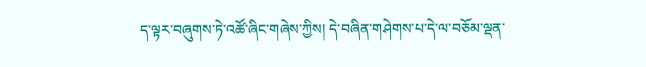ད་ལྟར་བཞུགས་ཏེ་འཚོ་ཞིང་གཞེས་ཀྱིས། དེ་བཞིན་གཤེགས་པ་དེ་ལ་བཅོམ་ལྡན་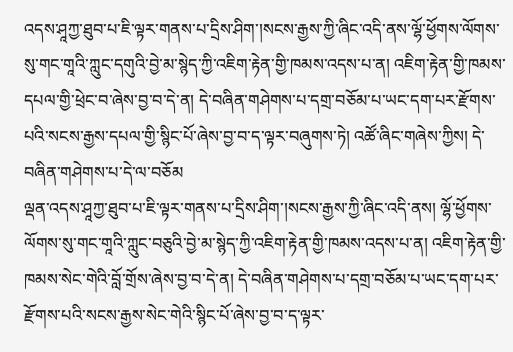འདས་ཤཱཀྱ་ཐུབ་པ་ཇི་ལྟར་གནས་པ་དྲིས་ཤིག་།སངས་རྒྱས་ཀྱི་ཞིང་འདི་ནས་ལྷོ་ཕྱོགས་ལོགས་སུ་གང་གཱའི་ཀླུང་དགུའི་བྱེ་མ་སྙེད་ཀྱི་འཇིག་རྟེན་གྱི་ཁམས་འདས་པ་ན། འཇིག་རྟེན་གྱི་ཁམས་དཔལ་གྱི་ཕྲེང་བ་ཞེས་བྱ་བ་དེ་ན། དེ་བཞིན་གཤེགས་པ་དགྲ་བཅོམ་པ་ཡང་དག་པར་རྫོགས་པའི་སངས་རྒྱས་དཔལ་གྱི་སྙིང་པོ་ཞེས་བྱ་བ་ད་ལྟར་བཞུགས་ཏེ། འཚོ་ཞིང་གཞེས་ཀྱིས། དེ་བཞིན་གཤེགས་པ་དེ་ལ་བཅོམ
ལྡན་འདས་ཤཱཀྱ་ཐུབ་པ་ཇི་ལྟར་གནས་པ་དྲིས་ཤིག་།སངས་རྒྱས་ཀྱི་ཞིང་འདི་ནས། ལྷོ་ཕྱོགས་ལོགས་སུ་གང་གཱའི་ཀླུང་བཅུའི་བྱེ་མ་སྙེད་ཀྱི་འཇིག་རྟེན་གྱི་ཁམས་འདས་པ་ན། འཇིག་རྟེན་གྱི་ཁམས་སེང་གེའི་བློ་གྲོས་ཞེས་བྱ་བ་དེ་ན། དེ་བཞིན་གཤེགས་པ་དགྲ་བཅོམ་པ་ཡང་དག་པར་རྫོགས་པའི་སངས་རྒྱས་སེང་གེའི་སྙིང་པོ་ཞེས་བྱ་བ་ད་ལྟར་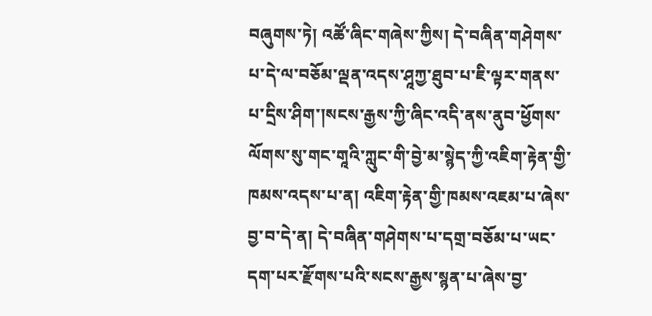བཞུགས་ཏེ། འཚོ་ཞིང་གཞེས་ཀྱིས། དེ་བཞིན་གཤེགས་པ་དེ་ལ་བཅོམ་ལྡན་འདས་ཤཱཀྱ་ཐུབ་པ་ཇི་ལྟར་གནས་པ་དྲིས་ཤིག་།སངས་རྒྱས་ཀྱི་ཞིང་འདི་ནས་ནུབ་ཕྱོགས་ལོགས་སུ་གང་གཱའི་ཀླུང་གི་བྱེ་མ་སྙེད་ཀྱི་འཇིག་རྟེན་གྱི་ཁམས་འདས་པ་ན། འཇིག་རྟེན་གྱི་ཁམས་འཇམ་པ་ཞེས་བྱ་བ་དེ་ན། དེ་བཞིན་གཤེགས་པ་དགྲ་བཅོམ་པ་ཡང་དག་པར་རྫོགས་པའི་སངས་རྒྱས་སྙན་པ་ཞེས་བྱ་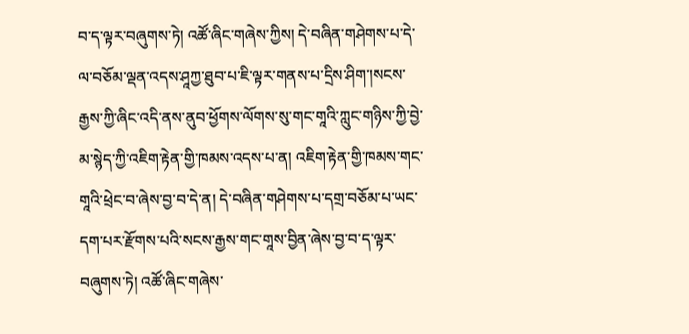བ་ད་ལྟར་བཞུགས་ཏེ། འཚོ་ཞིང་གཞེས་ཀྱིས། དེ་བཞིན་གཤེགས་པ་དེ་ལ་བཅོམ་ལྡན་འདས་ཤཱཀྱ་ཐུབ་པ་ཇི་ལྟར་གནས་པ་དྲིས་ཤིག་།སངས་རྒྱས་ཀྱི་ཞིང་འདི་ནས་ནུབ་ཕྱོགས་ལོགས་སུ་གང་གཱའི་ཀླུང་གཉིས་ཀྱི་བྱེ་མ་སྙེད་ཀྱི་འཇིག་རྟེན་གྱི་ཁམས་འདས་པ་ན། འཇིག་རྟེན་གྱི་ཁམས་གང་གཱའི་ཕྲེང་བ་ཞེས་བྱ་བ་དེ་ན། དེ་བཞིན་གཤེགས་པ་དགྲ་བཅོམ་པ་ཡང་དག་པར་རྫོགས་པའི་སངས་རྒྱས་གང་གཱས་བྱིན་ཞེས་བྱ་བ་ད་ལྟར་བཞུགས་ཏེ། འཚོ་ཞིང་གཞེས་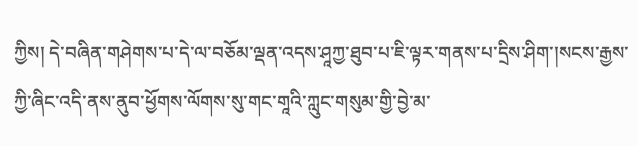ཀྱིས། དེ་བཞིན་གཤེགས་པ་དེ་ལ་བཅོམ་ལྡན་འདས་ཤཱཀྱ་ཐུབ་པ་ཇི་ལྟར་གནས་པ་དྲིས་ཤིག་།སངས་རྒྱས་ཀྱི་ཞིང་འདི་ནས་ནུབ་ཕྱོགས་ལོགས་སུ་གང་གཱའི་ཀླུང་གསུམ་གྱི་བྱེ་མ་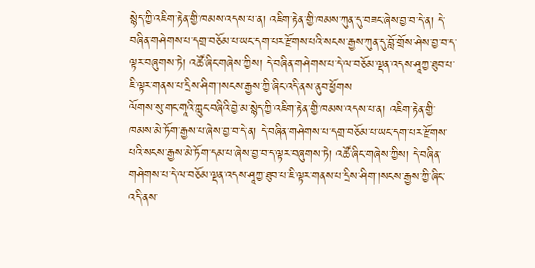སྙེད་ཀྱི་འཇིག་རྟེན་གྱི་ཁམས་འདས་པ་ན། འཇིག་རྟེན་གྱི་ཁམས་ཀུན་དུ་བཟང་ཞེས་བྱ་བ་དེ་ན། དེ་བཞིན་གཤེགས་པ་དགྲ་བཅོམ་པ་ཡང་དག་པར་རྫོགས་པའི་སངས་རྒྱས་ཀུན་དུ་བློ་གྲོས་ཤེས་བྱ་བ་ད་ལྟར་བཞུགས་ཏེ། འཚོ་ཞིང་གཞེས་ཀྱིས། དེ་བཞིན་གཤེགས་པ་དེ་ལ་བཅོམ་ལྡན་འདས་ཤཱཀྱ་ཐུབ་པ་ཇི་ལྟར་གནས་པ་དྲིས་ཤིག་།སངས་རྒྱས་ཀྱི་ཞིང་འདི་ནས་ནུབ་ཕྱོགས
ལོགས་སུ་གང་གཱའི་ཀླུང་བཞིའི་བྱེ་མ་སྙེད་ཀྱི་འཇིག་རྟེན་གྱི་ཁམས་འདས་པ་ན། འཇིག་རྟེན་གྱི་ཁམས་མེ་ཏོག་རྒྱས་པ་ཞེས་བྱ་བ་དེ་ན། དེ་བཞིན་གཤེགས་པ་དགྲ་བཅོམ་པ་ཡང་དག་པར་རྫོགས་པའི་སངས་རྒྱས་མེ་ཏོག་དམ་པ་ཞེས་བྱ་བ་ད་ལྟར་བཞུགས་ཏེ། འཚོ་ཞིང་གཞེས་ཀྱིས། དེ་བཞིན་གཤེགས་པ་དེ་ལ་བཅོམ་ལྡན་འདས་ཤཱཀྱ་ཐུབ་པ་ཇི་ལྟར་གནས་པ་དྲིས་ཤིག་།སངས་རྒྱས་ཀྱི་ཞིང་འདི་ནས་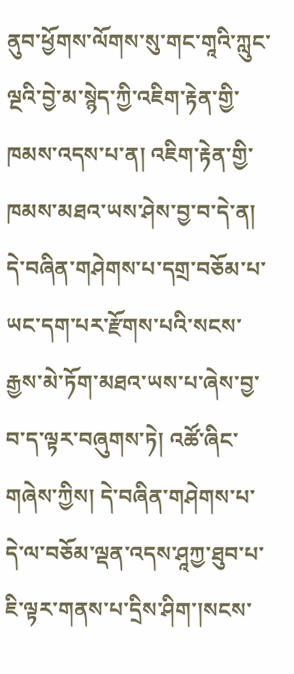ནུབ་ཕྱོགས་ལོགས་སུ་གང་གཱའི་ཀླུང་ལྔའི་བྱེ་མ་སྙེད་ཀྱི་འཇིག་རྟེན་གྱི་ཁམས་འདས་པ་ན། འཇིག་རྟེན་གྱི་ཁམས་མཐའ་ཡས་ཤེས་བྱ་བ་དེ་ན། དེ་བཞིན་གཤེགས་པ་དགྲ་བཅོམ་པ་ཡང་དག་པར་རྫོགས་པའི་སངས་རྒྱས་མེ་ཏོག་མཐའ་ཡས་པ་ཞེས་བྱ་བ་ད་ལྟར་བཞུགས་ཏེ། འཚོ་ཞིང་གཞེས་ཀྱིས། དེ་བཞིན་གཤེགས་པ་དེ་ལ་བཅོམ་ལྡན་འདས་ཤཱཀྱ་ཐུབ་པ་ཇི་ལྟར་གནས་པ་དྲིས་ཤིག་།སངས་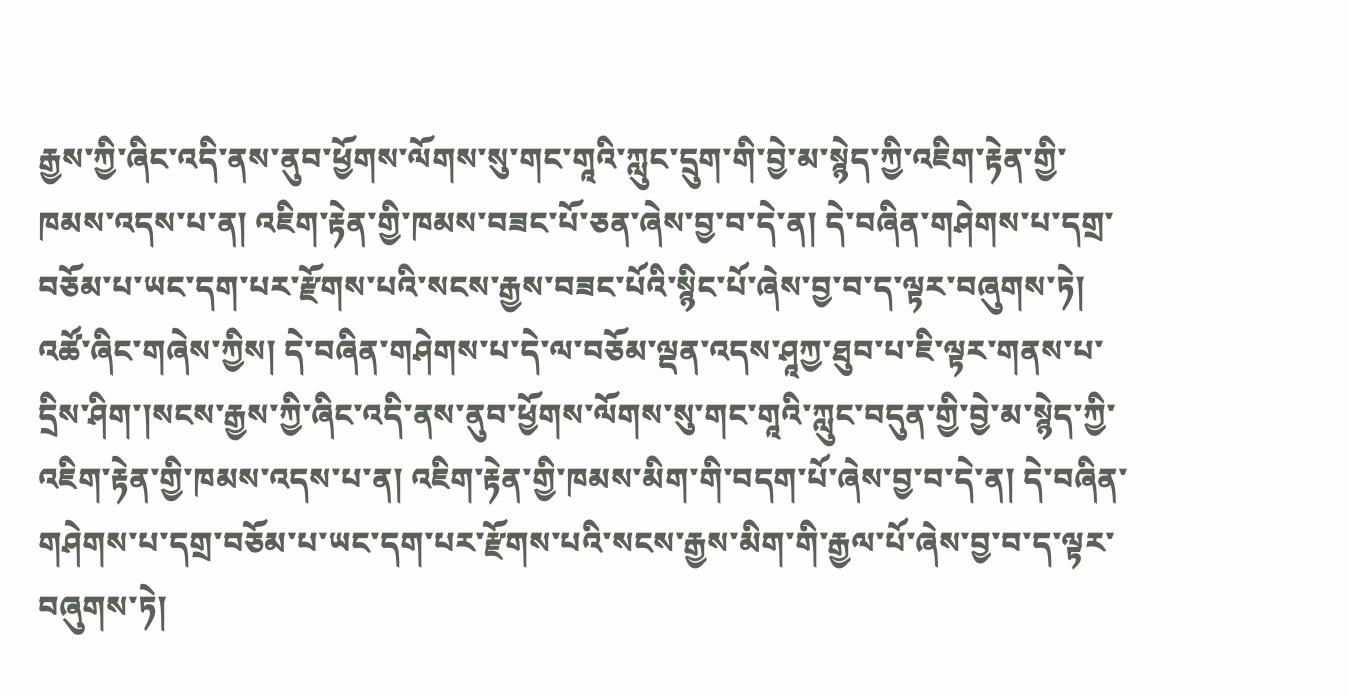རྒྱས་ཀྱི་ཞིང་འདི་ནས་ནུབ་ཕྱོགས་ལོགས་སུ་གང་གཱའི་ཀླུང་དྲུག་གི་བྱེ་མ་སྙེད་ཀྱི་འཇིག་རྟེན་གྱི་ཁམས་འདས་པ་ན། འཇིག་རྟེན་གྱི་ཁམས་བཟང་པོ་ཅན་ཞེས་བྱ་བ་དེ་ན། དེ་བཞིན་གཤེགས་པ་དགྲ་བཅོམ་པ་ཡང་དག་པར་རྫོགས་པའི་སངས་རྒྱས་བཟང་པོའི་སྙིང་པོ་ཞེས་བྱ་བ་ད་ལྟར་བཞུགས་ཏེ། འཚོ་ཞིང་གཞེས་ཀྱིས། དེ་བཞིན་གཤེགས་པ་དེ་ལ་བཅོམ་ལྡན་འདས་ཤཱཀྱ་ཐུབ་པ་ཇི་ལྟར་གནས་པ་དྲིས་ཤིག་།སངས་རྒྱས་ཀྱི་ཞིང་འདི་ནས་ནུབ་ཕྱོགས་ལོགས་སུ་གང་གཱའི་ཀླུང་བདུན་གྱི་བྱེ་མ་སྙེད་ཀྱི་འཇིག་རྟེན་གྱི་ཁམས་འདས་པ་ན། འཇིག་རྟེན་གྱི་ཁམས་མིག་གི་བདག་པོ་ཞེས་བྱ་བ་དེ་ན། དེ་བཞིན་གཤེགས་པ་དགྲ་བཅོམ་པ་ཡང་དག་པར་རྫོགས་པའི་སངས་རྒྱས་མིག་གི་རྒྱལ་པོ་ཞེས་བྱ་བ་ད་ལྟར་བཞུགས་ཏེ།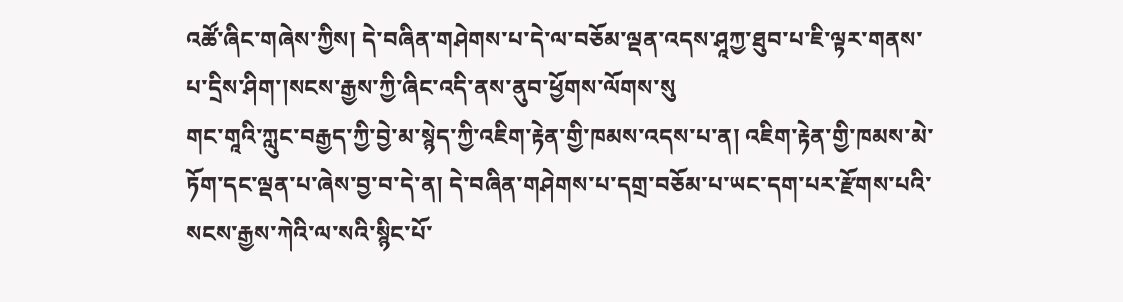འཚོ་ཞིང་གཞེས་ཀྱིས། དེ་བཞིན་གཤེགས་པ་དེ་ལ་བཅོམ་ལྡན་འདས་ཤཱཀྱ་ཐུབ་པ་ཇི་ལྟར་གནས་པ་དྲིས་ཤིག་།སངས་རྒྱས་ཀྱི་ཞིང་འདི་ནས་ནུབ་ཕྱོགས་ལོགས་སུ
གང་གཱའི་ཀླུང་བརྒྱད་ཀྱི་བྱེ་མ་སྙེད་ཀྱི་འཇིག་རྟེན་གྱི་ཁམས་འདས་པ་ན། འཇིག་རྟེན་གྱི་ཁམས་མེ་ཏོག་དང་ལྡན་པ་ཞེས་བྱ་བ་དེ་ན། དེ་བཞིན་གཤེགས་པ་དགྲ་བཅོམ་པ་ཡང་དག་པར་རྫོགས་པའི་སངས་རྒྱས་ཀེའི་ལ་སའི་སྙིང་པོ་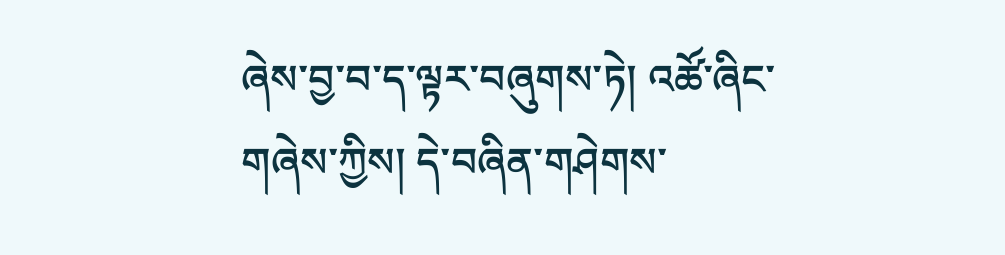ཞེས་བྱ་བ་ད་ལྟར་བཞུགས་ཏེ། འཚོ་ཞིང་གཞེས་ཀྱིས། དེ་བཞིན་གཤེགས་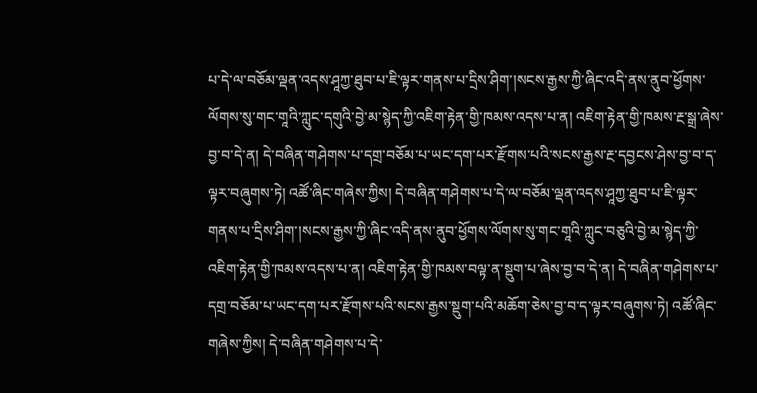པ་དེ་ལ་བཅོམ་ལྡན་འདས་ཤཱཀྱ་ཐུབ་པ་ཇི་ལྟར་གནས་པ་དྲིས་ཤིག་།སངས་རྒྱས་ཀྱི་ཞིང་འདི་ནས་ནུབ་ཕྱོགས་ལོགས་སུ་གང་གཱའི་ཀླུང་དགུའི་བྱེ་མ་སྙེད་ཀྱི་འཇིག་རྟེན་གྱི་ཁམས་འདས་པ་ན། འཇིག་རྟེན་གྱི་ཁམས་རྔ་སྒྲ་ཞེས་བྱ་བ་དེ་ན། དེ་བཞིན་གཤེགས་པ་དགྲ་བཅོམ་པ་ཡང་དག་པར་རྫོགས་པའི་སངས་རྒྱས་རྔ་དབྱངས་ཤེས་བྱ་བ་ད་ལྟར་བཞུགས་ཏེ། འཚོ་ཞིང་གཞེས་ཀྱིས། དེ་བཞིན་གཤེགས་པ་དེ་ལ་བཅོམ་ལྡན་འདས་ཤཱཀྱ་ཐུབ་པ་ཇི་ལྟར་གནས་པ་དྲིས་ཤིག་།སངས་རྒྱས་ཀྱི་ཞིང་འདི་ནས་ནུབ་ཕྱོགས་ལོགས་སུ་གང་གཱའི་ཀླུང་བཅུའི་བྱེ་མ་སྙེད་ཀྱི་འཇིག་རྟེན་གྱི་ཁམས་འདས་པ་ན། འཇིག་རྟེན་གྱི་ཁམས་བལྟ་ན་སྡུག་པ་ཞེས་བྱ་བ་དེ་ན། དེ་བཞིན་གཤེགས་པ་དགྲ་བཅོམ་པ་ཡང་དག་པར་རྫོགས་པའི་སངས་རྒྱས་སྡུག་པའི་མཆོག་ཅེས་བྱ་བ་ད་ལྟར་བཞུགས་ཏེ། འཚོ་ཞིང་གཞེས་ཀྱིས། དེ་བཞིན་གཤེགས་པ་དེ་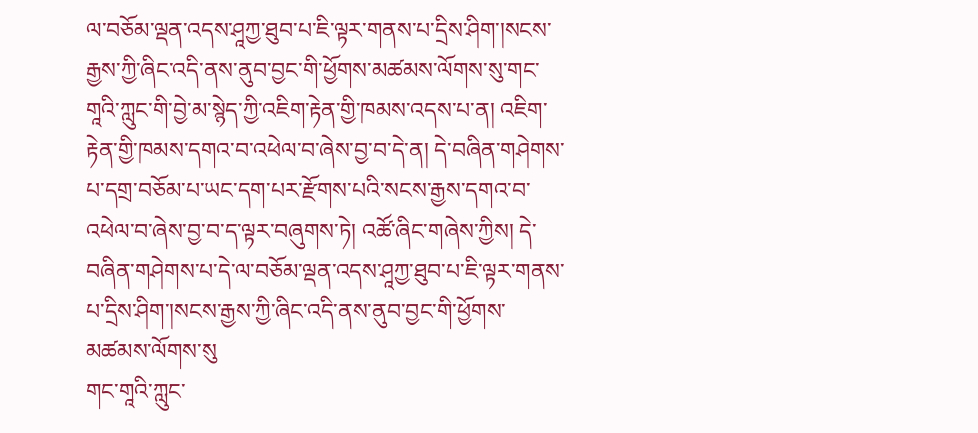ལ་བཅོམ་ལྡན་འདས་ཤཱཀྱ་ཐུབ་པ་ཇི་ལྟར་གནས་པ་དྲིས་ཤིག་།སངས་རྒྱས་ཀྱི་ཞིང་འདི་ནས་ནུབ་བྱང་གི་ཕྱོགས་མཚམས་ལོགས་སུ་གང་གཱའི་ཀླུང་གི་བྱེ་མ་སྙེད་ཀྱི་འཇིག་རྟེན་གྱི་ཁམས་འདས་པ་ན། འཇིག་རྟེན་གྱི་ཁམས་དགའ་བ་འཕེལ་བ་ཞེས་བྱ་བ་དེ་ན། དེ་བཞིན་གཤེགས་པ་དགྲ་བཅོམ་པ་ཡང་དག་པར་རྫོགས་པའི་སངས་རྒྱས་དགའ་བ་འཕེལ་བ་ཞེས་བྱ་བ་ད་ལྟར་བཞུགས་ཏེ། འཚོ་ཞིང་གཞེས་ཀྱིས། དེ་བཞིན་གཤེགས་པ་དེ་ལ་བཅོམ་ལྡན་འདས་ཤཱཀྱ་ཐུབ་པ་ཇི་ལྟར་གནས་པ་དྲིས་ཤིག་།སངས་རྒྱས་ཀྱི་ཞིང་འདི་ནས་ནུབ་བྱང་གི་ཕྱོགས་མཚམས་ལོགས་སུ
གང་གཱའི་ཀླུང་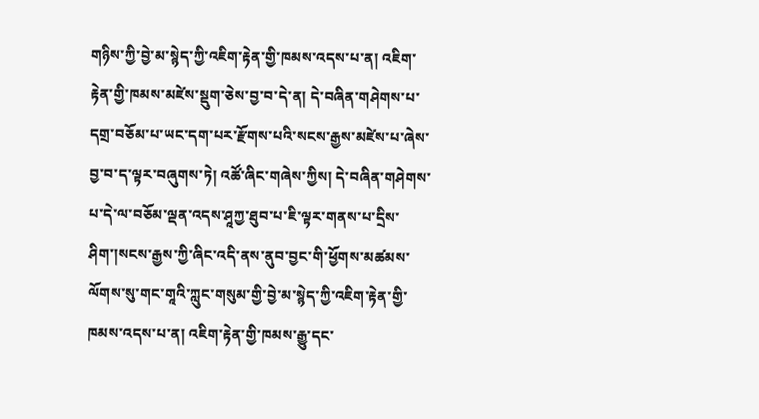གཉིས་ཀྱི་བྱེ་མ་སྙེད་ཀྱི་འཇིག་རྟེན་གྱི་ཁམས་འདས་པ་ན། འཇིག་རྟེན་གྱི་ཁམས་མཛེས་སྡུག་ཅེས་བྱ་བ་དེ་ན། དེ་བཞིན་གཤེགས་པ་དགྲ་བཅོམ་པ་ཡང་དག་པར་རྫོགས་པའི་སངས་རྒྱས་མཛེས་པ་ཞེས་བྱ་བ་ད་ལྟར་བཞུགས་ཏེ། འཚོ་ཞིང་གཞེས་ཀྱིས། དེ་བཞིན་གཤེགས་པ་དེ་ལ་བཅོམ་ལྡན་འདས་ཤཱཀྱ་ཐུབ་པ་ཇི་ལྟར་གནས་པ་དྲིས་ཤིག་།སངས་རྒྱས་ཀྱི་ཞིང་འདི་ནས་ནུབ་བྱང་གི་ཕྱོགས་མཚམས་ལོགས་སུ་གང་གཱའི་ཀླུང་གསུམ་གྱི་བྱེ་མ་སྙེད་ཀྱི་འཇིག་རྟེན་གྱི་ཁམས་འདས་པ་ན། འཇིག་རྟེན་གྱི་ཁམས་རྒྱུ་དང་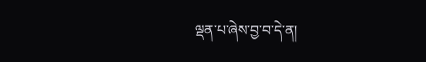ལྡན་པ་ཞེས་བྱ་བ་དེ་ན།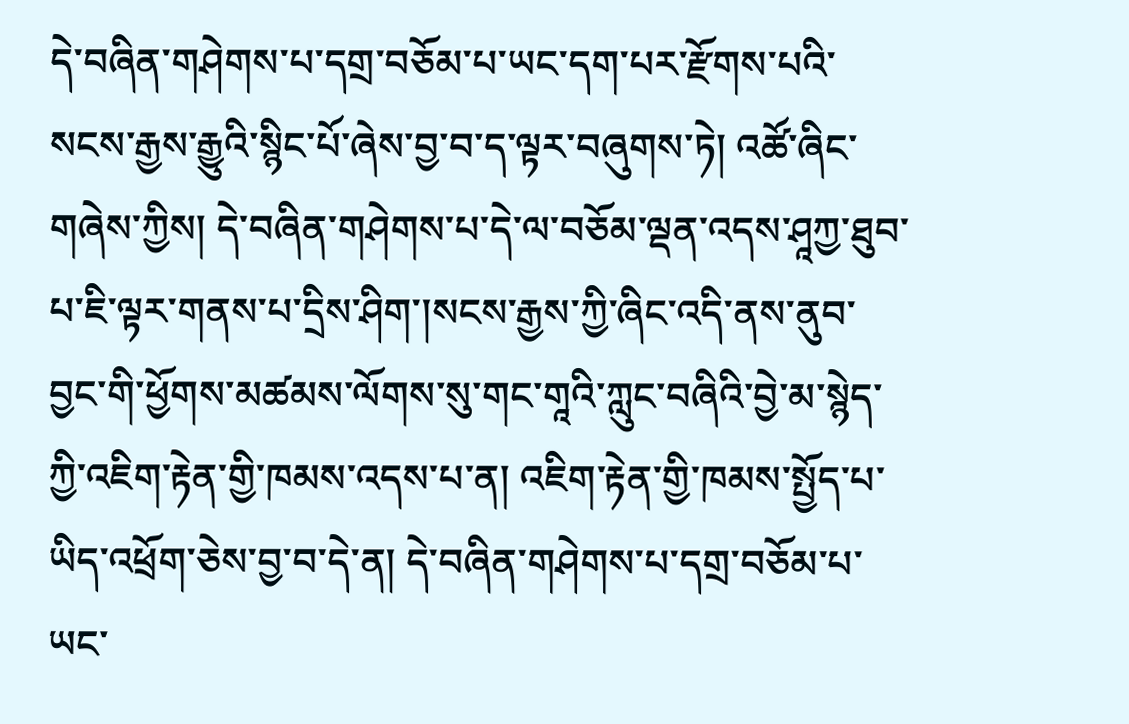དེ་བཞིན་གཤེགས་པ་དགྲ་བཅོམ་པ་ཡང་དག་པར་རྫོགས་པའི་སངས་རྒྱས་རྒྱུའི་སྙིང་པོ་ཞེས་བྱ་བ་ད་ལྟར་བཞུགས་ཏེ། འཚོ་ཞིང་གཞེས་ཀྱིས། དེ་བཞིན་གཤེགས་པ་དེ་ལ་བཅོམ་ལྡན་འདས་ཤཱཀྱ་ཐུབ་པ་ཇི་ལྟར་གནས་པ་དྲིས་ཤིག་།སངས་རྒྱས་ཀྱི་ཞིང་འདི་ནས་ནུབ་བྱང་གི་ཕྱོགས་མཚམས་ལོགས་སུ་གང་གཱའི་ཀླུང་བཞིའི་བྱེ་མ་སྙེད་ཀྱི་འཇིག་རྟེན་གྱི་ཁམས་འདས་པ་ན། འཇིག་རྟེན་གྱི་ཁམས་སྤྱོད་པ་ཡིད་འཕྲོག་ཅེས་བྱ་བ་དེ་ན། དེ་བཞིན་གཤེགས་པ་དགྲ་བཅོམ་པ་ཡང་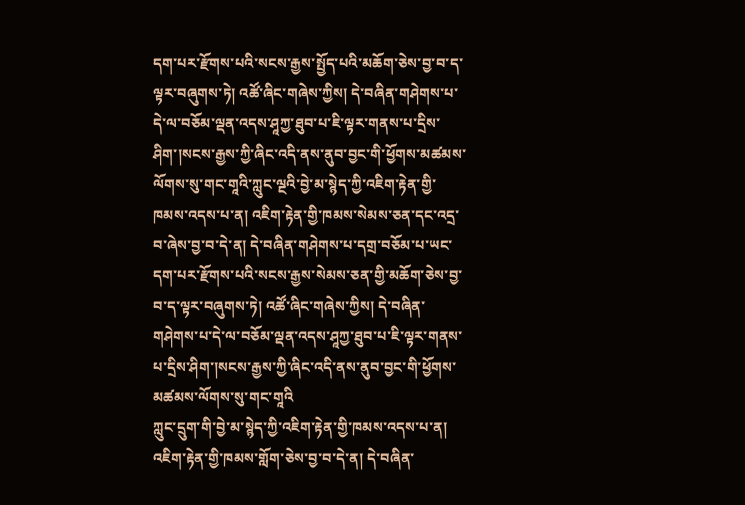དག་པར་རྫོགས་པའི་སངས་རྒྱས་སྤྱོད་པའི་མཆོག་ཅེས་བྱ་བ་ད་ལྟར་བཞུགས་ཏེ། འཚོ་ཞིང་གཞེས་ཀྱིས། དེ་བཞིན་གཤེགས་པ་དེ་ལ་བཅོམ་ལྡན་འདས་ཤཱཀྱ་ཐུབ་པ་ཇི་ལྟར་གནས་པ་དྲིས་ཤིག་།སངས་རྒྱས་ཀྱི་ཞིང་འདི་ནས་ནུབ་བྱང་གི་ཕྱོགས་མཚམས་ལོགས་སུ་གང་གཱའི་ཀླུང་ལྔའི་བྱེ་མ་སྙེད་ཀྱི་འཇིག་རྟེན་གྱི་ཁམས་འདས་པ་ན། འཇིག་རྟེན་གྱི་ཁམས་སེམས་ཅན་དང་འདྲ་བ་ཞེས་བྱ་བ་དེ་ན། དེ་བཞིན་གཤེགས་པ་དགྲ་བཅོམ་པ་ཡང་དག་པར་རྫོགས་པའི་སངས་རྒྱས་སེམས་ཅན་གྱི་མཆོག་ཅེས་བྱ་བ་ད་ལྟར་བཞུགས་ཏེ། འཚོ་ཞིང་གཞེས་ཀྱིས། དེ་བཞིན་གཤེགས་པ་དེ་ལ་བཅོམ་ལྡན་འདས་ཤཱཀྱ་ཐུབ་པ་ཇི་ལྟར་གནས་པ་དྲིས་ཤིག་།སངས་རྒྱས་ཀྱི་ཞིང་འདི་ནས་ནུབ་བྱང་གི་ཕྱོགས་མཚམས་ལོགས་སུ་གང་གཱའི
ཀླུང་དྲུག་གི་བྱེ་མ་སྙེད་ཀྱི་འཇིག་རྟེན་གྱི་ཁམས་འདས་པ་ན། འཇིག་རྟེན་གྱི་ཁམས་གློག་ཅེས་བྱ་བ་དེ་ན། དེ་བཞིན་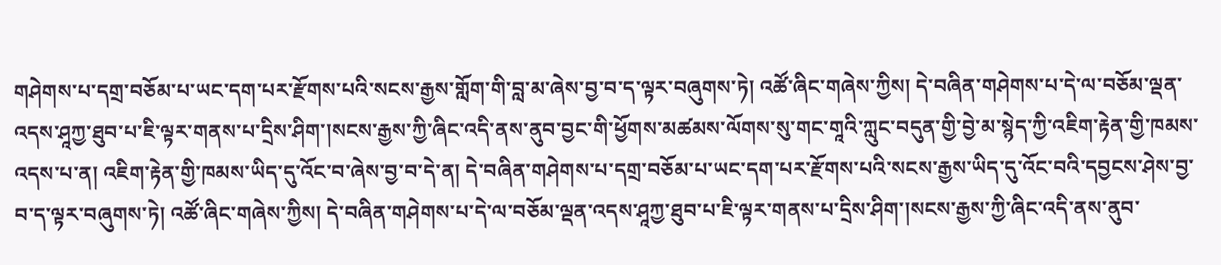གཤེགས་པ་དགྲ་བཅོམ་པ་ཡང་དག་པར་རྫོགས་པའི་སངས་རྒྱས་གློག་གི་བླ་མ་ཞེས་བྱ་བ་ད་ལྟར་བཞུགས་ཏེ། འཚོ་ཞིང་གཞེས་ཀྱིས། དེ་བཞིན་གཤེགས་པ་དེ་ལ་བཅོམ་ལྡན་འདས་ཤཱཀྱ་ཐུབ་པ་ཇི་ལྟར་གནས་པ་དྲིས་ཤིག་།སངས་རྒྱས་ཀྱི་ཞིང་འདི་ནས་ནུབ་བྱང་གི་ཕྱོགས་མཚམས་ལོགས་སུ་གང་གཱའི་ཀླུང་བདུན་གྱི་བྱེ་མ་སྙེད་ཀྱི་འཇིག་རྟེན་གྱི་ཁམས་འདས་པ་ན། འཇིག་རྟེན་གྱི་ཁམས་ཡིད་དུ་འོང་བ་ཞེས་བྱ་བ་དེ་ན། དེ་བཞིན་གཤེགས་པ་དགྲ་བཅོམ་པ་ཡང་དག་པར་རྫོགས་པའི་སངས་རྒྱས་ཡིད་དུ་འོང་བའི་དབྱངས་ཤེས་བྱ་བ་ད་ལྟར་བཞུགས་ཏེ། འཚོ་ཞིང་གཞེས་ཀྱིས། དེ་བཞིན་གཤེགས་པ་དེ་ལ་བཅོམ་ལྡན་འདས་ཤཱཀྱ་ཐུབ་པ་ཇི་ལྟར་གནས་པ་དྲིས་ཤིག་།སངས་རྒྱས་ཀྱི་ཞིང་འདི་ནས་ནུབ་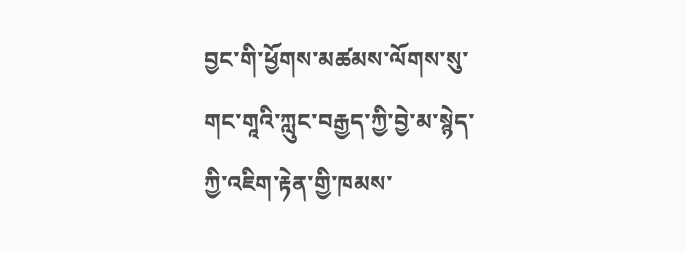བྱང་གི་ཕྱོགས་མཚམས་ལོགས་སུ་གང་གཱའི་ཀླུང་བརྒྱད་ཀྱི་བྱེ་མ་སྙེད་ཀྱི་འཇིག་རྟེན་གྱི་ཁམས་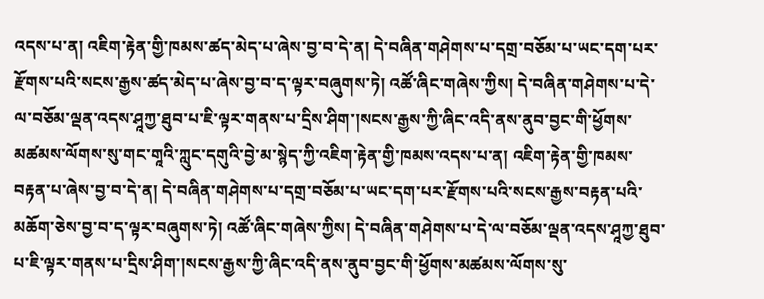འདས་པ་ན། འཇིག་རྟེན་གྱི་ཁམས་ཚད་མེད་པ་ཞེས་བྱ་བ་དེ་ན། དེ་བཞིན་གཤེགས་པ་དགྲ་བཅོམ་པ་ཡང་དག་པར་རྫོགས་པའི་སངས་རྒྱས་ཚད་མེད་པ་ཞེས་བྱ་བ་ད་ལྟར་བཞུགས་ཏེ། འཚོ་ཞིང་གཞེས་ཀྱིས། དེ་བཞིན་གཤེགས་པ་དེ་ལ་བཅོམ་ལྡན་འདས་ཤཱཀྱ་ཐུབ་པ་ཇི་ལྟར་གནས་པ་དྲིས་ཤིག་།སངས་རྒྱས་ཀྱི་ཞིང་འདི་ནས་ནུབ་བྱང་གི་ཕྱོགས་མཚམས་ལོགས་སུ་གང་གཱའི་ཀླུང་དགུའི་བྱེ་མ་སྙེད་ཀྱི་འཇིག་རྟེན་གྱི་ཁམས་འདས་པ་ན། འཇིག་རྟེན་གྱི་ཁམས་བརྟན་པ་ཞེས་བྱ་བ་དེ་ན། དེ་བཞིན་གཤེགས་པ་དགྲ་བཅོམ་པ་ཡང་དག་པར་རྫོགས་པའི་སངས་རྒྱས་བརྟན་པའི་མཆོག་ཅེས་བྱ་བ་ད་ལྟར་བཞུགས་ཏེ། འཚོ་ཞིང་གཞེས་ཀྱིས། དེ་བཞིན་གཤེགས་པ་དེ་ལ་བཅོམ་ལྡན་འདས་ཤཱཀྱ་ཐུབ་པ་ཇི་ལྟར་གནས་པ་དྲིས་ཤིག་།སངས་རྒྱས་ཀྱི་ཞིང་འདི་ནས་ནུབ་བྱང་གི་ཕྱོགས་མཚམས་ལོགས་སུ་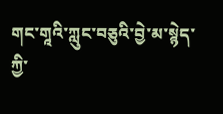གང་གཱའི་ཀླུང་བཅུའི་བྱེ་མ་སྙེད་ཀྱི་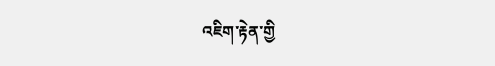འཇིག་རྟེན་གྱི